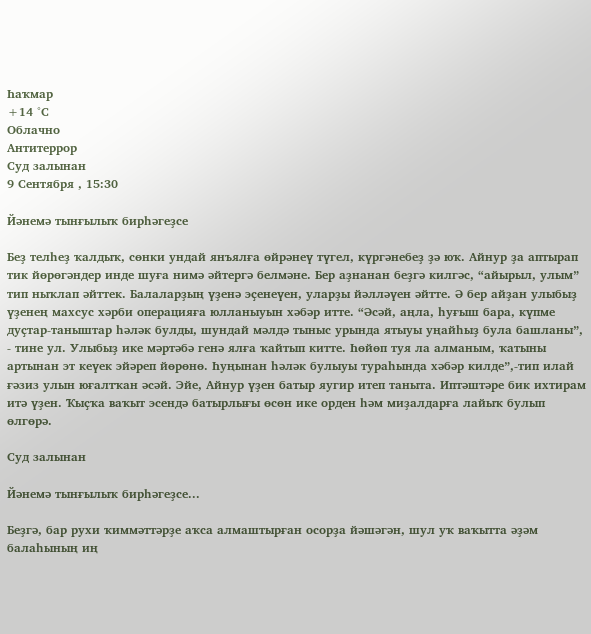Һаҡмар
+14 °С
Облачно
Антитеррор
Суд залынан
9 Сентября , 15:30

Йәнемә тынғылыҡ бирһәгеҙсе

Беҙ телһеҙ ҡалдыҡ, сөнки ундай янъялға өйрәнеү түгел, күргәнебеҙ ҙә юҡ. Айнур ҙа аптырап тик йөрөгәндер инде шуға нимә әйтергә белмәне. Бер аҙнанан беҙгә килгәс, “айырыл, улым” тип ныҡлап әйттек. Балаларҙың үҙенә эҫенеүен, уларҙы йәлләүен әйтте. Ә бер айҙан улыбыҙ үҙенең махсус хәрби операцияға юлланыуын хәбәр итте. “Әсәй, аңла, һуғыш бара, күпме дуҫтар-таныштар һәләк булды, шундай мәлдә тыныс урында ятыуы уңайһыҙ була башланы”, - тине ул. Улыбыҙ ике мәртәбә генә ялға ҡайтып китте. Һөйөп туя ла алманым, ҡатыны артынан эт кеүек эйәреп йөрөнө. Һуңынан һәләк булыуы тураһында хәбәр килде”,-тип илай ғәзиз улын юғалтҡан әсәй. Эйе, Айнур үҙен батыр яугир итеп таныта. Иптәштәре бик ихтирам итә үҙен. Ҡыҫҡа ваҡыт эсендә батырлығы өсөн ике орден һәм миҙалдарға лайыҡ булып өлгөрә.

Суд залынан

Йәнемә тынғылыҡ бирһәгеҙсе...

Беҙгә, бар рухи ҡиммәттәрҙе аҡса алмаштырған осорҙа йәшәгән, шул уҡ ваҡытта әҙәм балаһының иң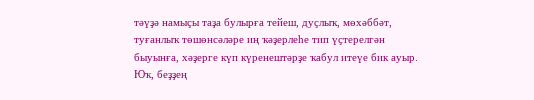тәүҙә намыҫы таҙа булырға тейеш, дуҫлыҡ, мөхәббәт, туғанлыҡ төшөнсәләре иң ҡәҙерлеһе тип үҫтерелгән быуынға, хәҙерге күп күренештәрҙе ҡабул итеүе бик ауыр. Юҡ, беҙҙең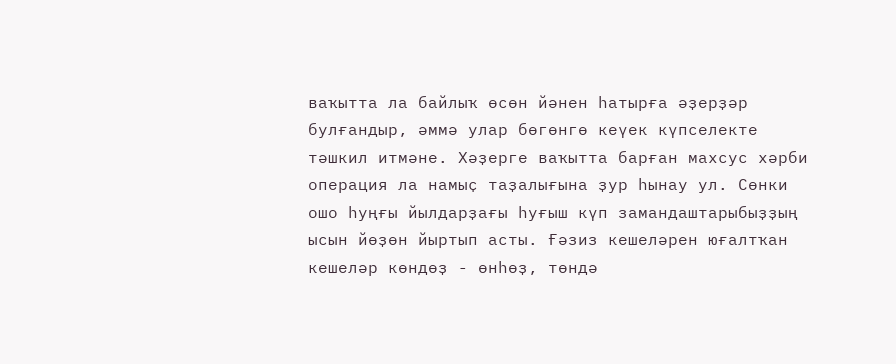ваҡытта ла байлыҡ өсөн йәнен һатырға әҙерҙәр булғандыр, әммә улар бөгөнгө кеүек күпселекте тәшкил итмәне. Хәҙерге ваҡытта барған махсус хәрби операция ла намыҫ таҙалығына ҙур һынау ул. Сөнки ошо һуңғы йылдарҙағы һуғыш күп замандаштарыбыҙҙың ысын йөҙөн йыртып асты. Ғәзиз кешеләрен юғалтҡан кешеләр көндөҙ - өнһөҙ, төндә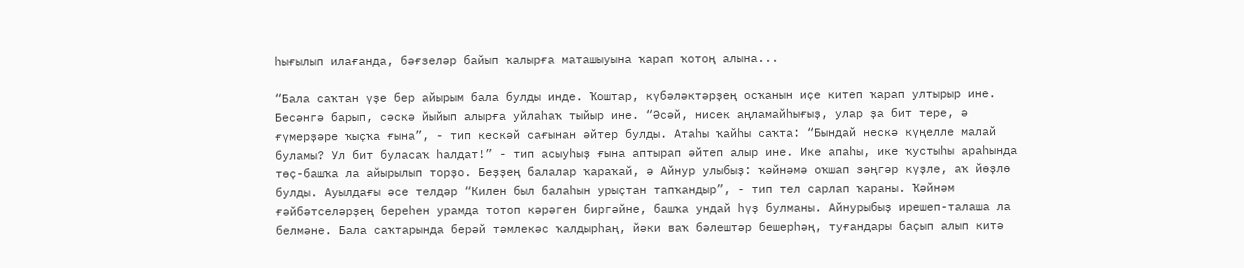һығылып илағанда, бәғзеләр байып ҡалырға маташыуына ҡарап ҡотоң алына...

“Бала саҡтан үҙе бер айырым бала булды инде. Ҡоштар, күбәләктәрҙең осҡанын иҫе китеп ҡарап ултырыр ине. Бесәнгә барып, сәскә йыйып алырға уйлаһаҡ тыйыр ине. “Әсәй, нисек аңламайһығыҙ, улар ҙа бит тере, ә ғүмерҙәре ҡыҫҡа ғына”, - тип кескәй сағынан әйтер булды. Атаһы ҡайһы саҡта: “Бындай нескә күңелле малай буламы? Ул бит буласаҡ һалдат!” - тип асыуһыҙ ғына аптырап әйтеп алыр ине. Ике апаһы, ике ҡустыһы араһында төҫ-башҡа ла айырылып торҙо. Беҙҙең балалар ҡараҡай, ә Айнур улыбыҙ: ҡәйнәмә оҡшап зәңгәр күҙле, аҡ йөҙлө булды. Ауылдағы әсе телдәр “Килен был балаһын урыҫтан тапҡандыр”, - тип тел сарлап ҡараны. Ҡәйнәм ғәйбәтселәрҙең береһен урамда тотоп кәрәген биргәйне, башҡа ундай һүҙ булманы. Айнурыбыҙ ирешеп-талаша ла белмәне. Бала саҡтарында берәй тәмлекәс ҡалдырһаң, йәки ваҡ бәлештәр бешерһәң, туғандары баҫып алып китә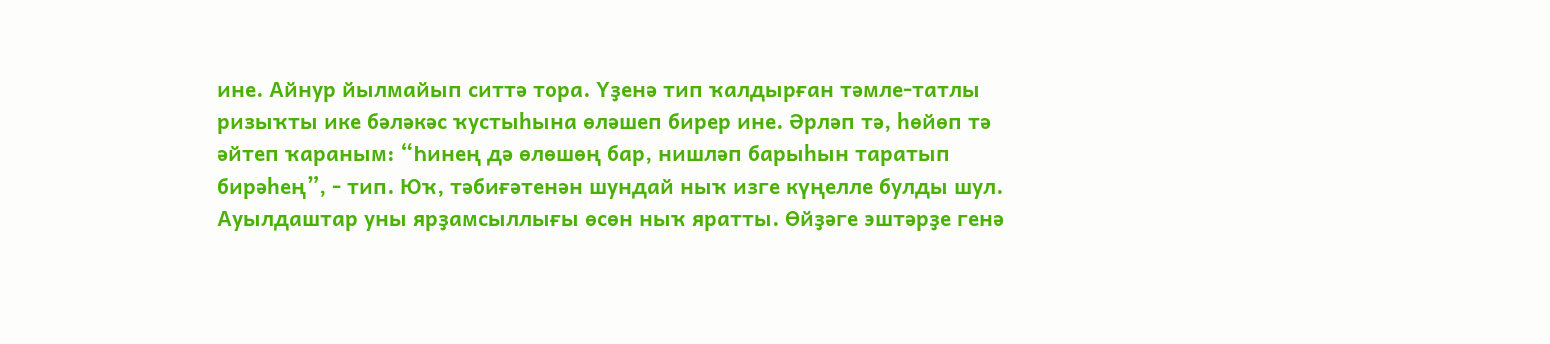ине. Айнур йылмайып ситтә тора. Үҙенә тип ҡалдырған тәмле-татлы ризыҡты ике бәләкәс ҡустыһына өләшеп бирер ине. Әрләп тә, һөйөп тә әйтеп ҡараным: “Һинең дә өлөшөң бар, нишләп барыһын таратып бирәһең”, - тип. Юҡ, тәбиғәтенән шундай ныҡ изге күңелле булды шул. Ауылдаштар уны ярҙамсыллығы өсөн ныҡ яратты. Өйҙәге эштәрҙе генә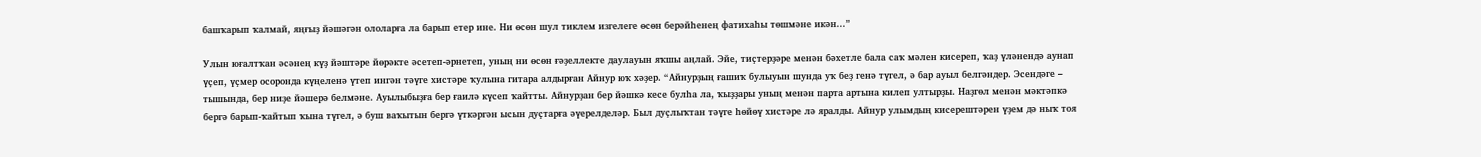башҡарып ҡалмай, яңғыҙ йәшәгән ололарға ла барып етер ине. Ни өсөн шул тиклем изгелеге өсөн берәйһенең фатихаһы төшмәне икән...”

Улын юғалтҡан әсәнең күҙ йәштәре йөрәкте әсетеп-әрнетеп, уның ни өсөн ғәҙеллекте даулауын яҡшы аңлай. Эйе, тиҫтерҙәре менән бәхетле бала саҡ мәлен кисереп, ҡаҙ үләнендә аунап үҫеп, үҫмер осоронда күңеленә үтеп ингән тәүге хистәре ҡулына гитара алдырған Айнур юҡ хәҙер. “Айнурҙың ғашиҡ булыуын шунда уҡ беҙ генә түгел, ә бар ауыл белгәндер. Эсендәге – тышында, бер ниҙе йәшерә белмәне. Ауылыбыҙға бер ғаилә күсеп ҡайтты. Айнурҙан бер йәшкә кесе булһа ла, ҡыҙҙары уның менән парта артына килеп ултырҙы. Наҙгөл менән мәктәпкә бергә барып-ҡайтып ҡына түгел, ә буш ваҡытын бергә үткәргән ысын дуҫтарға әүерелделәр. Был дуҫлыҡтан тәүге һөйөү хистәре лә яралды. Айнур улымдың кисерештәрен үҙем дә ныҡ тоя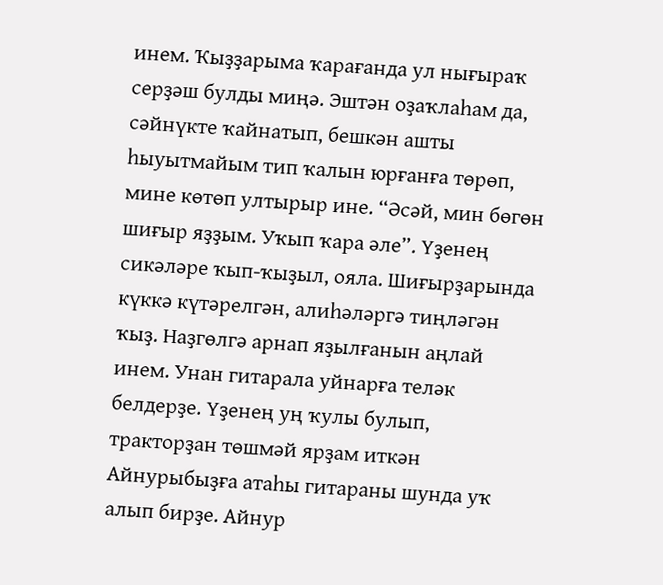инем. Ҡыҙҙарыма ҡарағанда ул нығыраҡ серҙәш булды миңә. Эштән оҙаҡлаһам да, сәйнүкте ҡайнатып, бешкән ашты һыуытмайым тип ҡалын юрғанға төрөп, мине көтөп ултырыр ине. “Әсәй, мин бөгөн шиғыр яҙҙым. Уҡып ҡара әле”. Үҙенең сикәләре ҡып-ҡыҙыл, ояла. Шиғырҙарында күккә күтәрелгән, алиһәләргә тиңләгән ҡыҙ. Наҙгөлгә арнап яҙылғанын аңлай инем. Унан гитарала уйнарға теләк белдерҙе. Үҙенең уң ҡулы булып, тракторҙан төшмәй ярҙам иткән Айнурыбыҙға атаһы гитараны шунда уҡ алып бирҙе. Айнур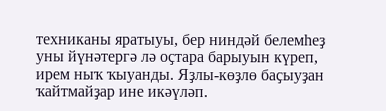техниканы яратыуы, бер ниндәй белемһеҙ уны йүнәтергә лә оҫтара барыуын күреп, ирем ныҡ ҡыуанды. Яҙлы-көҙлө баҫыуҙан ҡайтмайҙар ине икәүләп.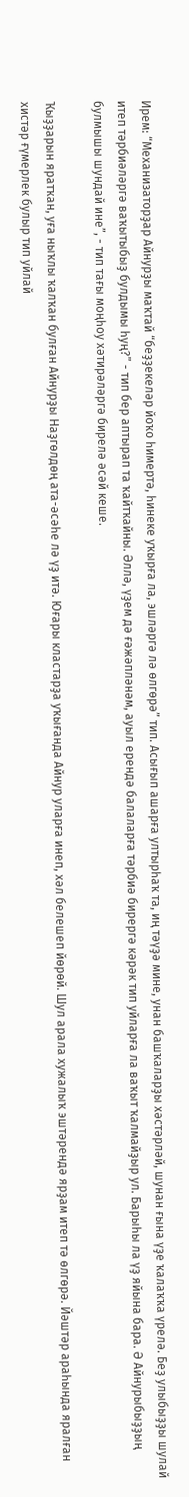Ирем: “Механизаторҙар Айнурҙы маҡтай “беҙҙекеләр йоҡо һимертә, һинеке уҡырға ла, эшләргә лә өлгөрә” тип. Асығып ашарға ултырһаҡ та, иң тәүҙә мине, унан башҡаларҙы хәстәрләй, шунан ғына үҙе ҡалаҡҡа үрелә. Беҙ улыбыҙҙы шулай итеп тәрбиәләргә ваҡытыбыҙ булдымы һуң?” - тип бер аптырап та ҡайтҡайны. Әллә, үҙем дә ғәжәпләнәм, ауыл ерендә балаларға тәрбиә бирергә кәрәк тип уйларға ла ваҡыт ҡалмайҙыр ул. Барыһы ла үҙ яйына бара. Ә Айнурыбыҙҙың булмышы шундай ине”, - тип тағы моңһоу хәтирәләргә бирелә әсәй кеше.

Ҡыҙҙарын яратҡан, уға ныҡлы ҡалҡан булған Айнурҙы Наҙгөлдөң ата-әсәһе лә үҙ итә. Юғары кластарҙа уҡығанда Айнур уларға инеп, хәл белешеп йөрөй. Шул арала хужалыҡ эштәрендә ярҙам итеп тә өлгөрә. Йәштәр араһында яралған хистәр ғүмерлек булыр тип уйлай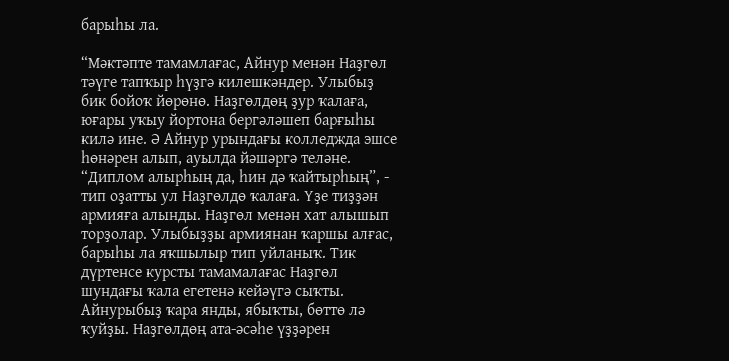барыһы ла.

“Мәктәпте тамамлағас, Айнур менән Наҙгөл тәүге тапҡыр һүҙгә килешкәндер. Улыбыҙ бик бойоҡ йөрөнө. Наҙгөлдөң ҙур ҡалаға, юғары уҡыу йортона бергәләшеп барғыһы килә ине. Ә Айнур урындағы колледжда эшсе һөнәрен алып, ауылда йәшәргә теләне. “Диплом алырһың да, һин дә ҡайтырһың”, - тип оҙатты ул Наҙгөлдө ҡалаға. Үҙе тиҙҙән армияға алынды. Наҙгөл менән хат алышып торҙолар. Улыбыҙҙы армиянан ҡаршы алғас, барыһы ла яҡшылыр тип уйланыҡ. Тик дүртенсе курсты тамамалағас Наҙгөл шундағы ҡала егетенә кейәүгә сыҡты. Айнурыбыҙ ҡара янды, ябыҡты, бөттө лә ҡуйҙы. Наҙгөлдөң ата-әсәһе үҙҙәрен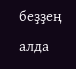беҙҙең алда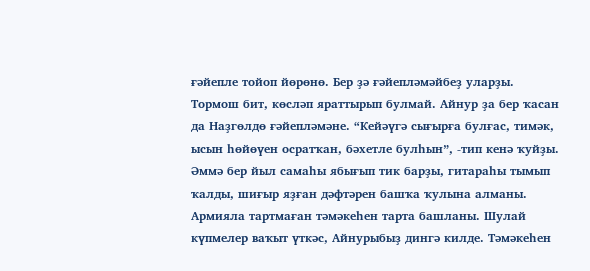ғәйепле тойоп йөрөнө. Бер ҙә ғәйепләмәйбеҙ уларҙы. Тормош бит, көсләп яраттырып булмай. Айнур ҙа бер ҡасан да Наҙгөлдө ғәйепләмәне. “Кейәүгә сығырға булғас, тимәк, ысын һөйөүен осратҡан, бәхетле булһын”, -тип кенә ҡуйҙы. Әммә бер йыл самаһы ябығып тик барҙы, гитараһы тымып ҡалды, шиғыр яҙған дәфтәрен башҡа ҡулына алманы. Армияла тартмаған тәмәкеһен тарта башланы. Шулай күпмелер ваҡыт үткәс, Айнурыбыҙ дингә килде. Тәмәкеһен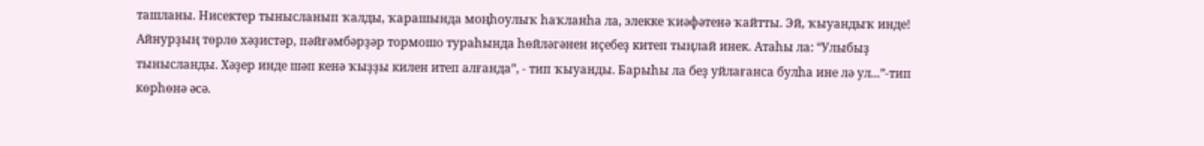ташланы. Нисектер тынысланып ҡалды, ҡарашында моңһоулыҡ һаҡланһа ла, элекке ҡиәфәтенә ҡайтты. Эй, ҡыуандыҡ инде! Айнурҙың төрлө хәҙистәр, пәйғәмбәрҙәр тормошо тураһында һөйләгәнен иҫебеҙ китеп тыңлай инек. Атаһы ла: “Улыбыҙ тынысланды. Хәҙер инде шәп кенә ҡыҙҙы килен итеп алғанда”, - тип ҡыуанды. Барыһы ла беҙ уйлағанса булһа ине лә ул...”-тип көрһөнә әсә.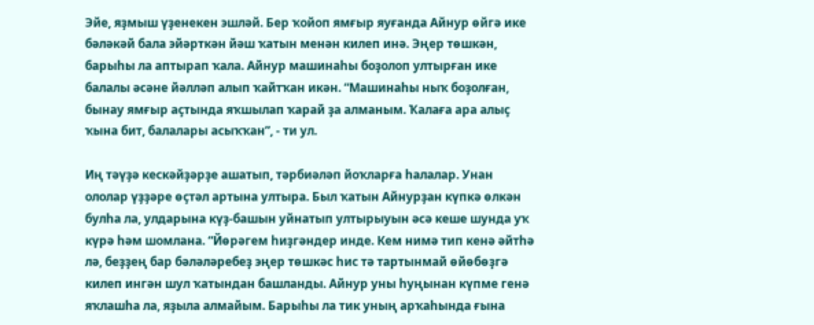Эйе, яҙмыш үҙенекен эшләй. Бер ҡойоп ямғыр яуғанда Айнур өйгә ике бәләкәй бала эйәрткән йәш ҡатын менән килеп инә. Эңер төшкән, барыһы ла аптырап ҡала. Айнур машинаһы боҙолоп ултырған ике балалы әсәне йәлләп алып ҡайтҡан икән. “Машинаһы ныҡ боҙолған, бынау ямғыр аҫтында яҡшылап ҡарай ҙа алманым. Ҡалаға ара алыҫ ҡына бит, балалары асыҡҡан”, - ти ул.

Иң тәүҙә кескәйҙәрҙе ашатып, тәрбиәләп йоҡларға һалалар. Унан ололар үҙҙәре өҫтәл артына ултыра. Был ҡатын Айнурҙан күпкә өлкән булһа ла, улдарына күҙ-башын уйнатып ултырыуын әсә кеше шунда уҡ күрә һәм шомлана. “Йөрәгем һиҙгәндер инде. Кем нимә тип кенә әйтһә лә, беҙҙең бар бәләләребеҙ эңер төшкәс һис тә тартынмай өйөбөҙгә килеп ингән шул ҡатындан башланды. Айнур уны һуңынан күпме генә яҡлашһа ла, яҙыла алмайым. Барыһы ла тик уның арҡаһында ғына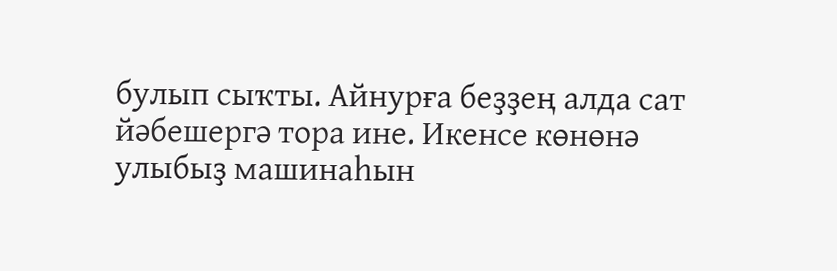булып сыҡты. Айнурға беҙҙең алда сат йәбешергә тора ине. Икенсе көнөнә улыбыҙ машинаһын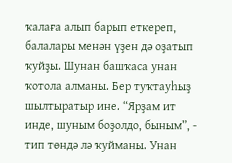ҡалаға алып барып еткереп, балалары менән үҙен дә оҙатып ҡуйҙы. Шунан башҡаса унан ҡотола алманы. Бер туҡтауһыҙ шылтыратыр ине. “Ярҙам ит инде, шуным боҙолдо, быным”, - тип төндә лә ҡуйманы. Унан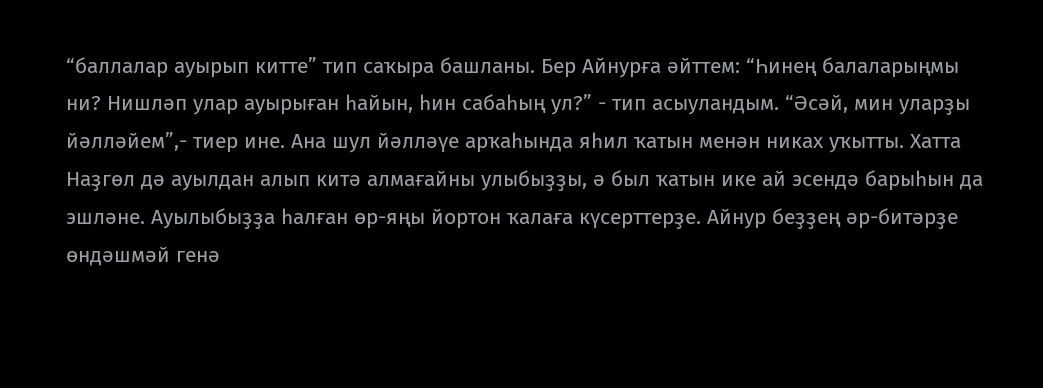“баллалар ауырып китте” тип саҡыра башланы. Бер Айнурға әйттем: “Һинең балаларыңмы ни? Нишләп улар ауырыған һайын, һин сабаһың ул?” - тип асыуландым. “Әсәй, мин уларҙы йәлләйем”,- тиер ине. Ана шул йәлләүе арҡаһында яһил ҡатын менән никах уҡытты. Хатта Наҙгөл дә ауылдан алып китә алмағайны улыбыҙҙы, ә был ҡатын ике ай эсендә барыһын да эшләне. Ауылыбыҙҙа һалған өр-яңы йортон ҡалаға күсерттерҙе. Айнур беҙҙең әр-битәрҙе өндәшмәй генә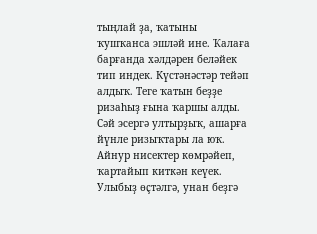тыңлай ҙа, ҡатыны ҡушҡанса эшләй ине. Ҡалаға барғанда хәлдәрен беләйек тип индек. Күстәнәстәр тейәп алдыҡ. Теге ҡатын беҙҙе ризаһыҙ ғына ҡаршы алды. Сәй эсергә ултырҙыҡ, ашарға йүнле ризыҡтары ла юҡ. Айнур нисектер көмрәйеп, ҡартайып киткән кеүек. Улыбыҙ өҫтәлгә, унан беҙгә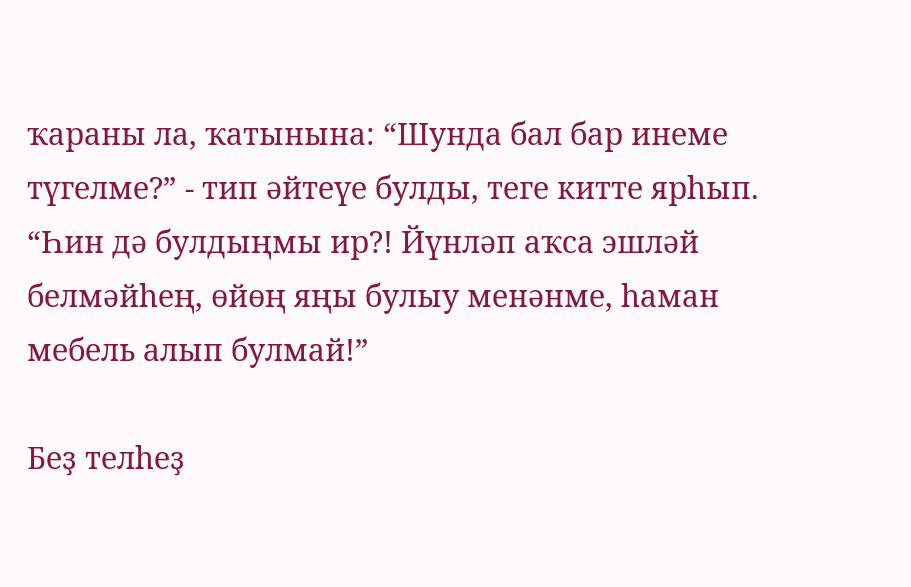ҡараны ла, ҡатынына: “Шунда бал бар инеме түгелме?” - тип әйтеүе булды, теге китте ярһып. “Һин дә булдыңмы ир?! Йүнләп аҡса эшләй белмәйһең, өйөң яңы булыу менәнме, һаман мебель алып булмай!”

Беҙ телһеҙ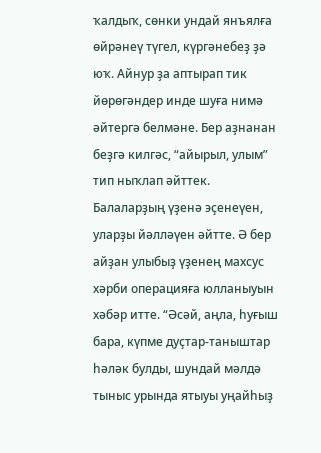ҡалдыҡ, сөнки ундай янъялға өйрәнеү түгел, күргәнебеҙ ҙә юҡ. Айнур ҙа аптырап тик йөрөгәндер инде шуға нимә әйтергә белмәне. Бер аҙнанан беҙгә килгәс, “айырыл, улым” тип ныҡлап әйттек. Балаларҙың үҙенә эҫенеүен, уларҙы йәлләүен әйтте. Ә бер айҙан улыбыҙ үҙенең махсус хәрби операцияға юлланыуын хәбәр итте. “Әсәй, аңла, һуғыш бара, күпме дуҫтар-таныштар һәләк булды, шундай мәлдә тыныс урында ятыуы уңайһыҙ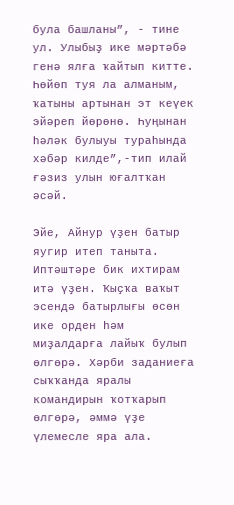була башланы”, - тине ул. Улыбыҙ ике мәртәбә генә ялға ҡайтып китте. Һөйөп туя ла алманым, ҡатыны артынан эт кеүек эйәреп йөрөнө. Һуңынан һәләк булыуы тураһында хәбәр килде”,-тип илай ғәзиз улын юғалтҡан әсәй.

Эйе, Айнур үҙен батыр яугир итеп таныта. Иптәштәре бик ихтирам итә үҙен. Ҡыҫҡа ваҡыт эсендә батырлығы өсөн ике орден һәм миҙалдарға лайыҡ булып өлгөрә. Хәрби заданиеға сыҡҡанда яралы командирын ҡотҡарып өлгөрә, әммә үҙе үлемесле яра ала.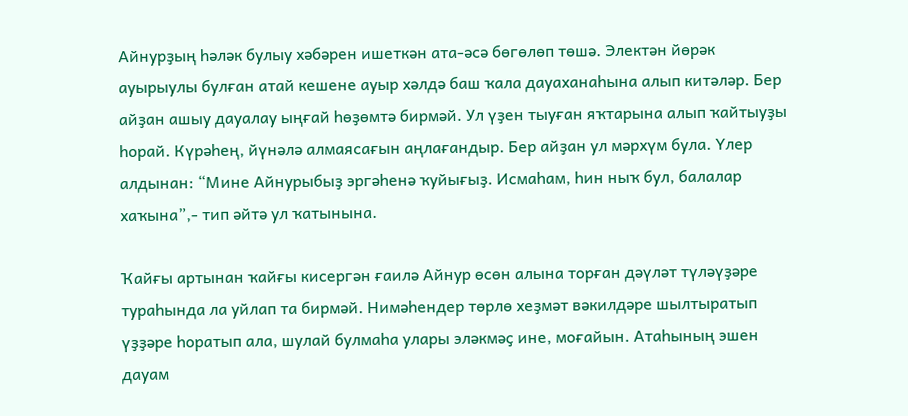Айнурҙың һәләк булыу хәбәрен ишеткән ата-әсә бөгөлөп төшә. Электән йөрәк ауырыулы булған атай кешене ауыр хәлдә баш ҡала дауаханаһына алып китәләр. Бер айҙан ашыу дауалау ыңғай һөҙөмтә бирмәй. Ул үҙен тыуған яҡтарына алып ҡайтыуҙы һорай. Күрәһең, йүнәлә алмаясағын аңлағандыр. Бер айҙан ул мәрхүм була. Үлер алдынан: “Мине Айнурыбыҙ эргәһенә ҡуйығыҙ. Исмаһам, һин ныҡ бул, балалар хаҡына”,- тип әйтә ул ҡатынына.

Ҡайғы артынан ҡайғы кисергән ғаилә Айнур өсөн алына торған дәүләт түләүҙәре тураһында ла уйлап та бирмәй. Нимәһендер төрлө хеҙмәт вәкилдәре шылтыратып үҙҙәре һоратып ала, шулай булмаһа улары эләкмәҫ ине, моғайын. Атаһының эшен дауам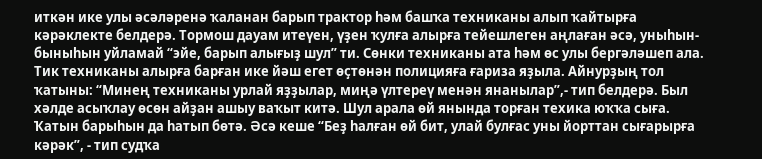иткән ике улы әсәләренә ҡаланан барып трактор һәм башҡа техниканы алып ҡайтырға кәрәклекте белдерә. Тормош дауам итеүен, үҙен ҡулға алырға тейешлеген аңлаған әсә, уныһын-быныһын уйламай “эйе, барып алығыҙ шул” ти. Сөнки техниканы ата һәм өс улы бергәләшеп ала. Тик техниканы алырға барған ике йәш егет өҫтөнән полицияға ғариза яҙыла. Айнурҙың тол ҡатыны: “Минең техниканы урлай яҙҙылар, миңә үлтереү менән янанылар”,- тип белдерә. Был хәлде асыҡлау өсөн айҙан ашыу ваҡыт китә. Шул арала өй янында торған техика юҡҡа сыға. Ҡатын барыһын да һатып бөтә. Әсә кеше “Беҙ һалған өй бит, улай булғас уны йорттан сығарырға кәрәк”, - тип судҡа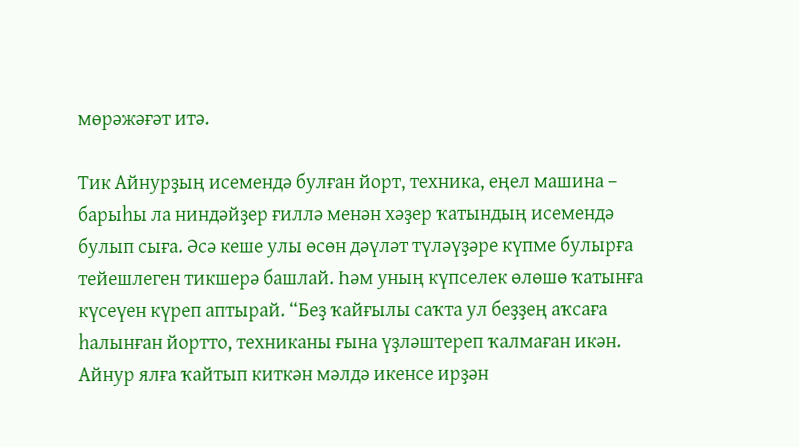мөрәжәғәт итә.

Тик Айнурҙың исемендә булған йорт, техника, еңел машина – барыһы ла ниндәйҙер ғиллә менән хәҙер ҡатындың исемендә булып сыға. Әсә кеше улы өсөн дәүләт түләүҙәре күпме булырға тейешлеген тикшерә башлай. Һәм уның күпселек өлөшө ҡатынға күсеүен күреп аптырай. “Беҙ ҡайғылы саҡта ул беҙҙең аҡсаға һалынған йортто, техниканы ғына үҙләштереп ҡалмаған икән. Айнур ялға ҡайтып киткән мәлдә икенсе ирҙән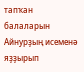тапҡан балаларын Айнурҙың исеменә яҙҙырып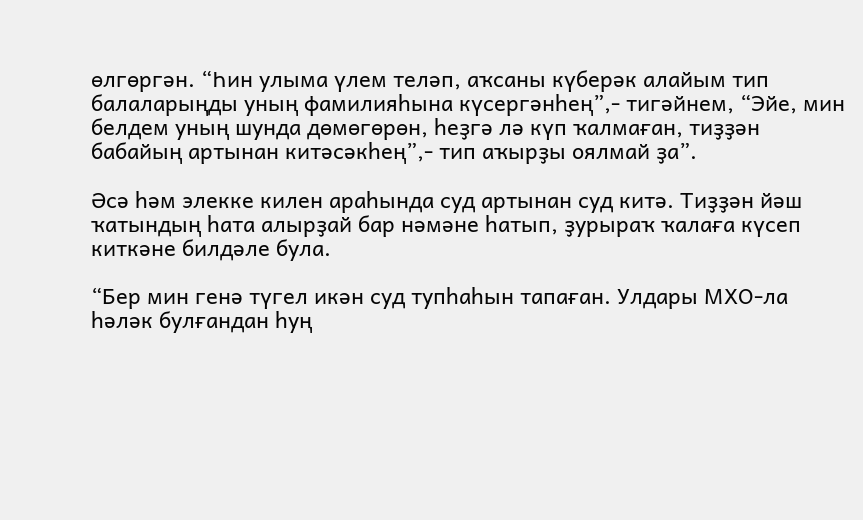өлгөргән. “Һин улыма үлем теләп, аҡсаны күберәк алайым тип балаларыңды уның фамилияһына күсергәнһең”,- тигәйнем, “Эйе, мин белдем уның шунда дөмөгөрөн, һеҙгә лә күп ҡалмаған, тиҙҙән бабайың артынан китәсәкһең”,- тип аҡырҙы оялмай ҙа”.

Әсә һәм элекке килен араһында суд артынан суд китә. Тиҙҙән йәш ҡатындың һата алырҙай бар нәмәне һатып, ҙурыраҡ ҡалаға күсеп киткәне билдәле була.

“Бер мин генә түгел икән суд тупһаһын тапаған. Улдары МХО-ла һәләк булғандан һуң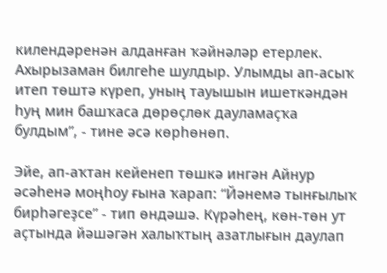килендәренән алданған ҡәйнәләр етерлек. Ахырызаман билгеһе шулдыр. Улымды ап-асыҡ итеп төштә күреп, уның тауышын ишеткәндән һуң мин башҡаса дөрөҫлөк дауламаҫҡа булдым”, - тине әсә көрһөнөп.

Эйе, ап-аҡтан кейенеп төшкә ингән Айнур әсәһенә моңһоу ғына ҡарап: “Йәнемә тынғылыҡ бирһәгеҙсе” - тип өндәшә. Күрәһең, көн-төн ут аҫтында йәшәгән халыҡтың азатлығын даулап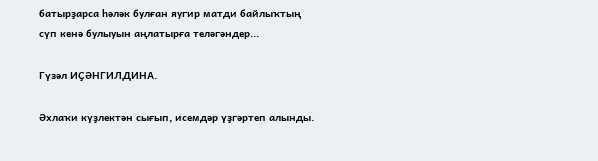батырҙарса һәләк булған яугир матди байлыҡтың сүп кенә булыуын аңлатырға теләгәндер...

Гүзәл ИҪӘНГИЛДИНА.

Әхлаҡи күҙлектән сығып, исемдәр үҙгәртеп алынды.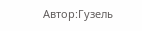Автор:Гузель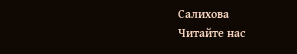Салихова
Читайте нас